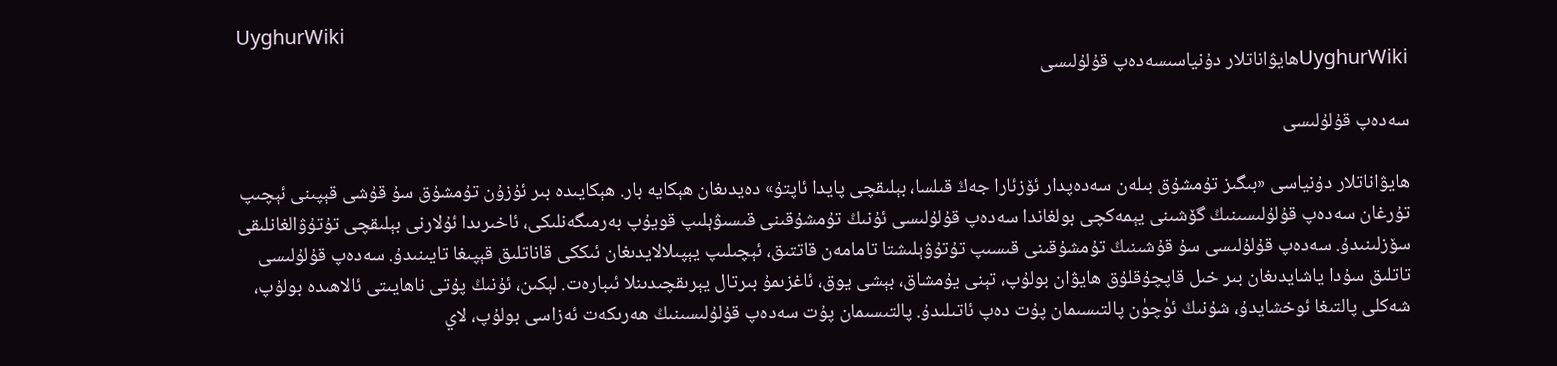UyghurWiki
UyghurWikiھايۋاناتلار دۇنياسىسەدەپ قۇلۇلىسى

سەدەپ قۇلۇلىسى

ھايۋاناتلار دۇنياسى «بىگىز تۇمشۇق بىلەن سەدەپدار ئۆزئارا جەڭ قىلسا، بېلىقچى پايدا ئاپتۇ» دەيدىغان ھېكايە بار. ھېكايىدە بىر ئۇزۇن تۇمشۇق سۇ قۇشى قېپىنى ئېچىپ تۇرغان سەدەپ قۇلۇلىسىنىڭ گۆشىنى يېمەكچى بولغاندا سەدەپ قۇلۇلىسى ئۇنىڭ تۇمشۇقىنى قىسىۋېلىپ قويۇپ بەرمىگەنلىكى، ئاخىرىدا ئۇلارنى بېلىقچى تۇتۇۋالغانلىقى سۆزلىنىدۇ. سەدەپ قۇلۇلىسى سۇ قۇشىنىڭ تۇمشۇقىنى قىسىپ تۇتۇۋېلىشتا تامامەن قاتتىق، ئېچىلىپ يېپىلالايدىغان ئىككى قاناتلىق قېپىغا تايىنىدۇ. سەدەپ قۇلۇلىسى تاتلىق سۇدا ياشايدىغان بىر خىل قاپچۇقلۇق ھايۋان بولۇپ، تېنى يۇمشاق، بېشى يوق، ئاغزىمۇ بىرتال يېرىقچىدىنلا ئىبارەت. لېكىن، ئۇنىڭ پۇتى ناھايىتى ئالاھىدە بولۇپ، شەكلى پالتىغا ئوخشايدۇ، شۇنىڭ ئۈچۈن پالتىسىمان پۇت دەپ ئاتىلىدۇ. پالتىسىمان پۇت سەدەپ قۇلۇلىسىنىڭ ھەرىكەت ئەزاسى بولۇپ، لاي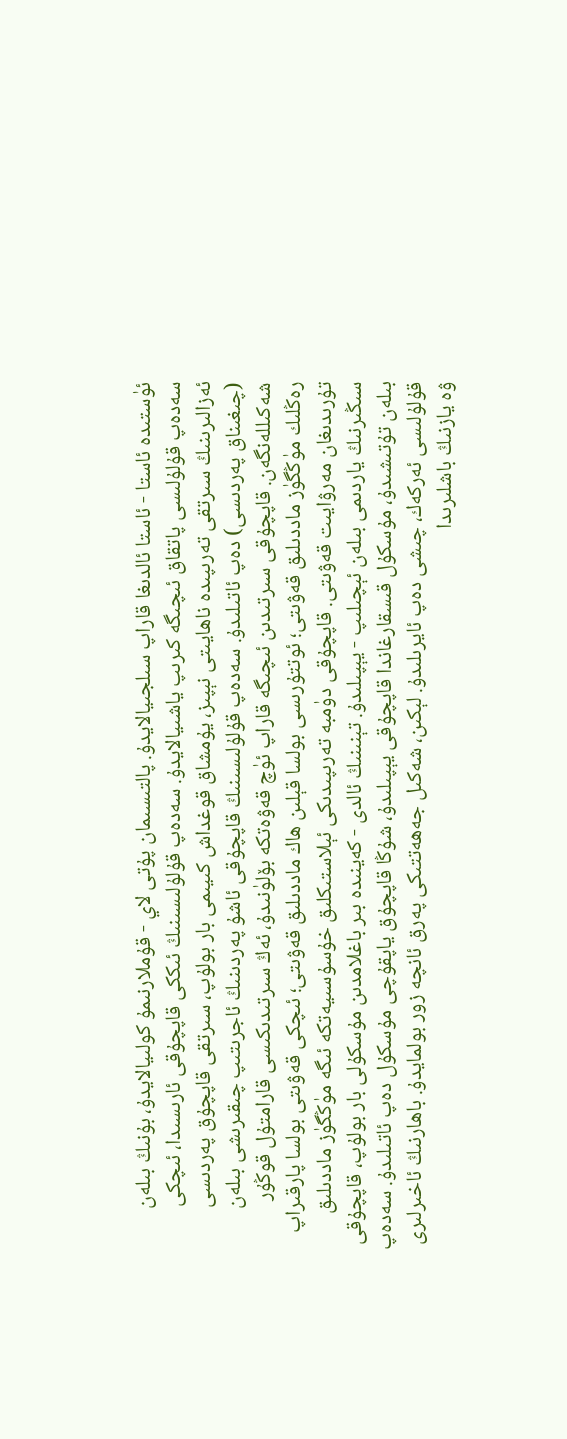ئۈستىدە ئاستا - ئاستا ئالدىغا قاراپ سىلجىيالايدۇ. پالتىسىمان پۇتى لاي - قۇملارنىمۇ كولىيالايدۇ، بۇنىڭ بىلەن سەدەپ قۇلۇلىسى پاتقاق ئىچىگە كىرىپ ياشىيالايدۇ. سەدەپ قۇلۇلىسىنىڭ ئىككى قاپچۇقى ئارىسىدا، ئىچكى ئەزالىرىنىڭ سىرتقى تەرىپىدە ناھايىتى نېپىز، يۇمشاق قوغداش كىيىمى بار بولۇپ، سىرتقى قاپچۇق پەردىسى (چىغىناق پەردىسى) دەپ ئاتىلىدۇ. سەدەپ قۇلۇلىسىنىڭ قاپچۇقى ئاشۇ پەردىنىڭ ئاجرىتىپ چىقىرىشى بىلەن شەكىللەنگەن. قاپچۇقى سىرتىدىن ئىچىگە قاراپ ئۈچ قەۋەتكە بۆلۈنىدۇ، ئەڭ سىرتىدىكىسى قارامتۇل قوڭۇر رەڭلىك مۈڭگۈز ماددىلىق قەۋىتى؛ ئوتتۇرىسى بولسا قېلىن ھاك ماددىلىق قەۋىتى؛ ئىچكى قەۋىتى بولسا پارقىراپ تۇرىدىغان مەرۋايىت قەۋىتى. قاپچۇقى دۈمبە تەرىپىدىكى ئېلاستىكلىق خۇسۇسىيەتكە ئىگە مۈڭگۈز ماددىلىق سىڭىرنىڭ ياردىمى بىلەن ئېچىلىپ - يېپىلىدۇ. تېنىنىڭ ئالدى - كەينىدە بىر باغلامدىن مۇسكۇلى بار بولۇپ، قاپچۇقى بىلەن تۇتىشىدۇ، مۇسكۇل قىسقارغاندا قاپچۇقى يېپىلىدۇ، شۇڭا قاپچۇق ياپقۇچى مۇسكۇل دەپ ئاتىلىدۇ. سەدەپ قۇلۇلىسى ئەركەك، چىشى دەپ ئايرىلىدۇ. لېكىن، شەكىل جەھەتتىكى پەرق ئانچە زور بولمايدۇ. باھارنىڭ ئاخىرلىرى ۋە يازنىڭ باشلىرىدا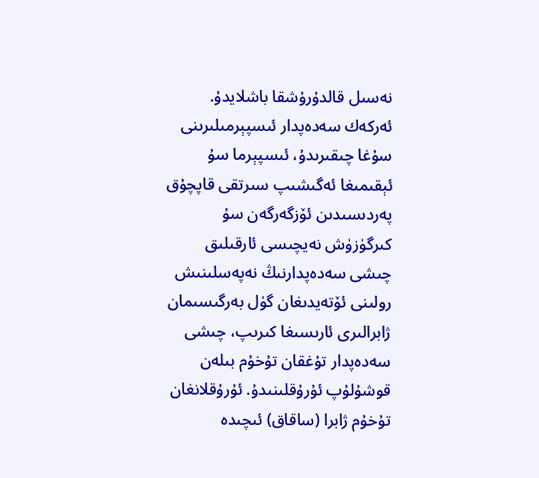نەسىل قالدۇرۇشقا باشلايدۇ. ئەركەك سەدەپدار ئىسپېرمىلىرىنى سۇغا چىقىرىدۇ، ئىسپېرما سۇ ئېقىمىغا ئەگىشىپ سىرتقى قاپچۇق پەردىسىدىن ئۆزگەرگەن سۇ كىرگۈزۈش نەيچىسى ئارقىلىق چىشى سەدەپدارنىڭ نەپەسلىنىش رولىنى ئۆتەيدىغان گۈل بەرگىسىمان ژابرالىرى ئارىسىغا كىرىپ، چىشى سەدەپدار تۇغقان تۇخۇم بىلەن قوشۇلۇپ ئۇرۇقلىنىدۇ. ئۇرۇقلانغان تۇخۇم ژابرا (ساقاق) ئىچىدە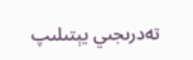تەدرىجىي يېتىلىپ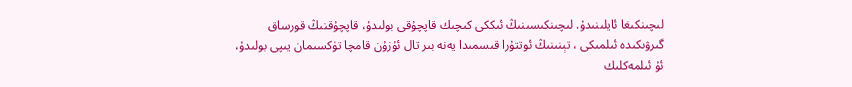لىچىنكىغا ئايلىنىدۇ. لىچىنكىسىنىڭ ئىككى كىچىك قاپچۇقى بولىدۇ، قاپچۇقنىڭ قورساق گىرۋىكىدە ئىلمىكى ، تېنىنىڭ ئوتتۇرا قىسمىدا يەنە بىر تال ئۇزۇن قامچا تۈكسىمان يىپى بولىدۇ، ئۇ ئىلمەكلىك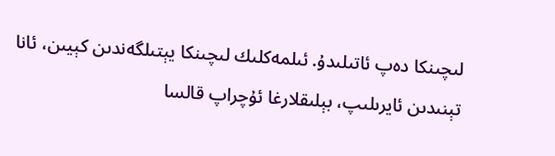لىچىنكا دەپ ئاتىلىدۇ. ئىلمەكلىك لىچىنكا يېتىلگەندىن كېيىن، ئانا تېنىدىن ئايرىلىپ، بېلىقلارغا ئۇچراپ قالسا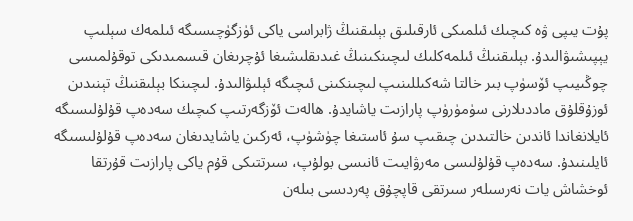پۇت يىپى ۋە كىچىك ئىلمىكى ئارقىلىق بېلىقنىڭ ژابراسى ياكى ئۈزگۈچىسىگە ئىلمەك سېلىپ يېپىشىۋالىدۇ. بېلىقنىڭ ئىلمەكلىك لىچىنكىنىڭ غىدىقلىشىغا ئۇچرىغان قىسمىدىكى توقۇلمىسى چوڭىيىپ ئۆسۈپ بىر خالتا شەكىللىنىپ لىچىنكىنى ئىچىگە ئېلىۋالىدۇ. لىچىنكا بېلىقنىڭ تېنىدىن ئوزۇقلۇق ماددىلارنى سۈمۈرۈپ پارازىت ياشايدۇ. ھالەت ئۆزگەرتىپ كىچىك سەدەپ قۇلۇلىسىگە ئايلانغاندا ئاندىن خالتىدىن چىقىپ سۇ ئاستىغا چۈشۈپ، ئەركىن ياشايدىغان سەدەپ قۇلۇلىسىگە ئايلىنىدۇ. سەدەپ قۇلۇلىسى مەرۋايىت ئانىسى بولۇپ، سىرتتىكى قۇم ياكى پارازىت قۇرتقا ئوخشاش يات نەرسىلەر سىرتقى قاپچۇق پەردىسى بىلەن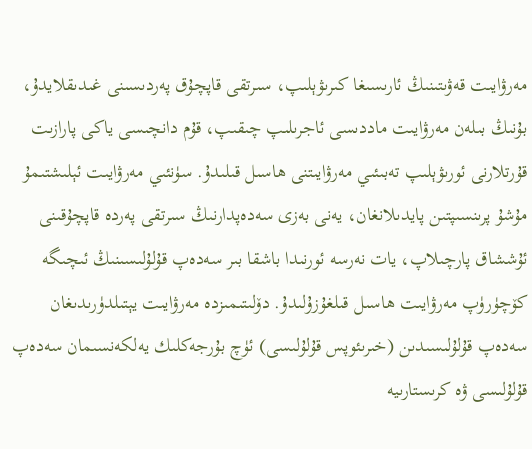مەرۋايىت قەۋىتىنىڭ ئارىسىغا كىرىۋېلىپ، سىرتقى قاپچۇق پەردىسىنى غىدىقلايدۇ، بۇنىڭ بىلەن مەرۋايىت ماددىسى ئاجرىلىپ چىقىپ، قۇم دانچىسى ياكى پارازىت قۇرتلارنى ئورىۋېلىپ تەبىئىي مەرۋايىتنى ھاسىل قىلىدۇ. سۈنئىي مەرۋايىت ئېلىشتىمۇ مۇشۇ پرىنسىپتىن پايدىلانغان، يەنى بەزى سەدەپدارنىڭ سىرتقى پەردە قاپچۇقىنى ئۇششاق پارچىلاپ، يات نەرسە ئورنىدا باشقا بىر سەدەپ قۇلۇلىسىنىڭ ئىچىگە كۆچۈرۈپ مەرۋايىت ھاسىل قىلغۇزۇلىدۇ. دۆلىتىمىزدە مەرۋايىت يېتىلدۈرىدىغان سەدەپ قۇلۇلىسىدىن (خىرىئوپس قۇلۇلىسى) ئۈچ بۇرجەكلىك يەلكەنسىمان سەدەپ قۇلۇلىسى ۋە كرىستارىيە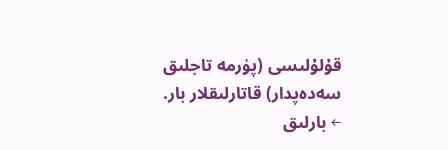قۇلۇلىسى (پۈرمە تاجلىق سەدەپدار) قاتارلىقلار بار.
← بارلىق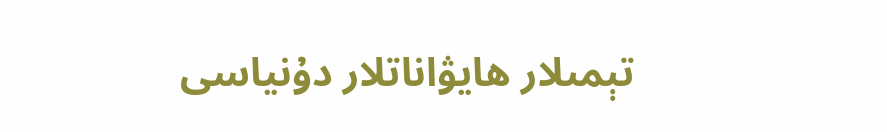تېمىلار ھايۋاناتلار دۇنياسى